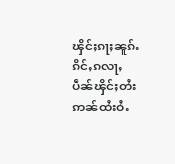ၾိင်ႈၵႃႈၼူၵ်ႉၵိင်ႇၵလႃႇ ပဵၼ်ၾိင်ႈတႆး ဢၼ်ထႆးဝႆႉ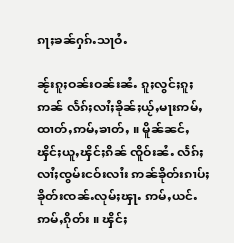ၵႃႈၶၼ်ႁၵ်ႉသႃဝႆႉ

ၼႂ်းၵူႈဝၼ်းဝၼ်းၼႆႉ ၵူႈလွင်ႈၵူႈဢၼ် လႅၵ်ႈလၢႆႈၶိုၼ်ႈယႂ်ႇမႃးဢမ်ႇထၢတ်ႇဢမ်ႇၶၢတ်ႇ ။ မိူၼ်ၼင်ႇ ၾိင်ႈယူႇၾိင်ႈၵိၼ် ၸိူဝ်းၼႆႉ လႅၵ်ႈလၢႆႈၸွမ်းငဝ်းလၢႆး ဢၼ်ၶိုတ်းၵၢပ်ႈၶိုတ်းၸၼ်ႉလုမ်ႈၾႃႉ ဢမ်ႇယင်ႉဢမ်ႇၵိုတ်း ။ ၾိင်ႈ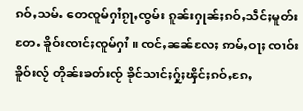ၵဝ်ႇသမ်ႉ တေၸူမ်ႁၢႆၵႂႃႇၸွမ်း ၵူၼ်းႁုၼ်ႈၵဝ်ႇသဵင်ႈမူတ်းတႄႉ ၶိူဝ်းၸၢင်ႈၸူမ်ႁၢႆ ။ ၸင်ႇၼၼ်လႄႈ ဢမ်ႇဝႃႈ ၸၢဝ်းၶိူဝ်းလႂ် တိုၼ်းၶတ်းၸႂ် ၶိုင်သၢင်ႈႁႂ်ႈၾိင်ႈၵဝ်ႇၵႄႇ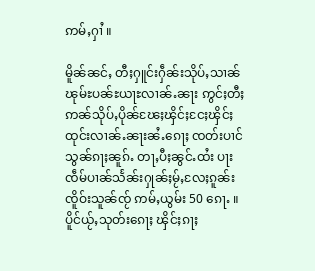ဢမ်ႇႁၢႆ ။

မိူၼ်ၼင်ႇ တီႈႁူင်းႁဵၼ်းသိုပ်ႇသၢၼ်ၽုမ်ႊပၼ်ႊယႃႊလၢၼ်ႉၼႃး ဢွင်ႈတီႈဢၼ်သိုပ်ႇပိုၼ်ၽႄႈၾိင်ႈငႄႈၾိင်ႈထုင်းလၢၼ်ႉၼႃးၼႆႉၵေႃႈ ၸတ်းပၢင်သွၼ်ၵႃႈၼူၵ်ႉ တႃႇပီႈၼွင်ႉထႆး ပႃးၸဵမ်ပၢၼ်သႅၼ်းႁုၼ်ႈမႂ်ႇလႄႈၵူၼ်းၸိူဝ်းသူၼ်ၸႂ် ဢမ်ႇယွမ်း 50 ၵေႃႉ ။ ပိူင်ယႂ်ႇသုတ်းၵေႃႈ ၾိင်ႈၵႃႈ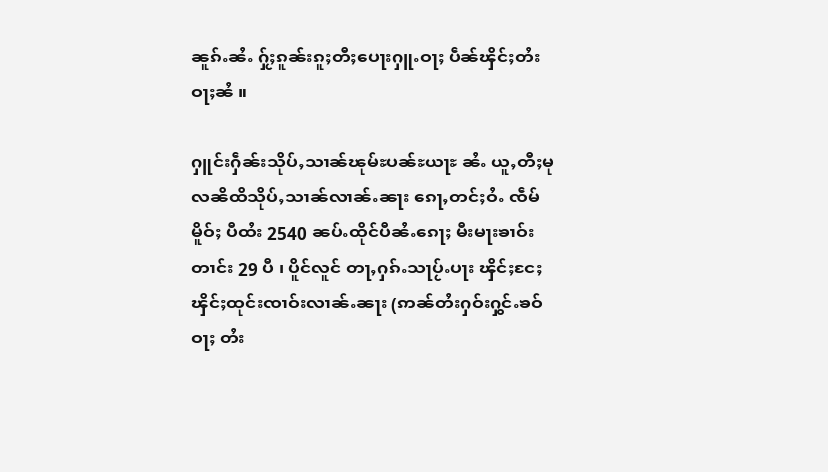ၼူၵ်ႉၼႆႉ ႁႂ်ႈၵူၼ်းၵူႈတီႈပေႃးႁူႉဝႃႈ ပဵၼ်ၾိင်ႈတႆးဝႃႈၼႆ ။

ႁူင်းႁဵၼ်းသိုပ်ႇသၢၼ်ၽုမ်ႊပၼ်ႊယႃႊ ၼႆႉ ယူႇတီႈမုလၼိထိသိုပ်ႇသၢၼ်လၢၼ်ႉၼႃး ၵေႃႇတင်ႈဝႆႉ ၸဵမ်မိူဝ်ႈ ပီထႆး 2540 ၼပ်ႉထိုင်ပီၼႆႉၵေႃႈ မီးမႃးၶၢဝ်းတၢင်း 29 ပီ ၊ ပိူင်လူင် တႃႇႁၵ်ႉသႃပႂ်ႉပႃး ၾိင်ႈငႄႈၾိင်ႈထုင်းၸၢဝ်းလၢၼ်ႉၼႃး (ဢၼ်တႆးႁဝ်းႁွင်ႉၶဝ်ဝႃႈ တႆး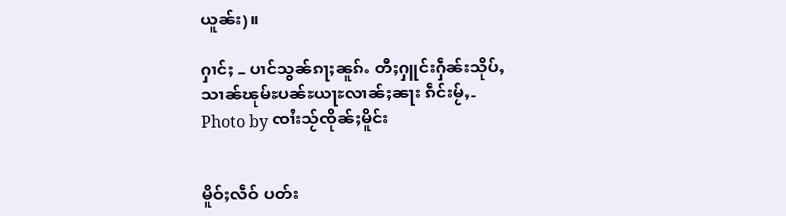ယူၼ်း)။

ႁၢင်ႈ – ပၢင်သွၼ်ၵႃႈၼူၵ်ႉ တီႈႁူင်းႁဵၼ်းသိုပ်ႇသၢၼ်ၽုမ်ႊပၼ်ႊယႃႊလၢၼ်ႈၼႃး ၵဵင်းမႂ်ႇ-Photo by ၸၢႆးသႂ်ၸိုၼ်ႈမိူင်း


မိူဝ်ႈလဵဝ် ပတ်း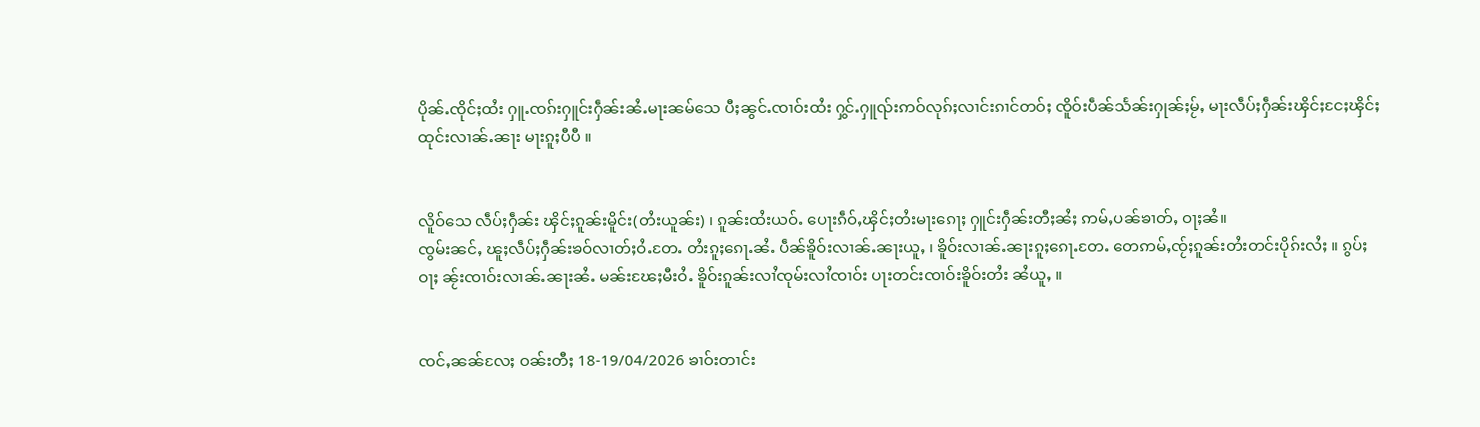ပိုၼ်ႉၸိုင်ႈထႆး ႁူႉၸၵ်းႁူင်းႁဵၼ်းၼႆႉမႃးၼမ်သေ ပီႈၼွင်ႉၸၢဝ်းထႆး ႁွင်ႉႁူၺ်းဢဝ်လုၵ်ႈလၢင်းၵၢင်တဝ်ႈ ၸိူဝ်းပဵၼ်သႅၼ်းႁုၼ်ႈမႂ်ႇ မႃးလဵပ်ႈႁဵၼ်းၾိင်ႈငႄႈၾိင်ႈထုင်းလၢၼ်ႉၼႃး မႃးၵူႈပီပီ ။


လိူဝ်သေ လဵပ်ႈႁဵၼ်း ၾိင်ႈၵူၼ်းမိူင်း(တႆးယူၼ်း) ၊ ၵူၼ်းထႆးယဝ်ႉ ပေႃးၵဵဝ်ႇၾိင်ႈတႆးမႃးၵေႃႈ ႁူင်းႁဵၼ်းတီႈၼႆႈ ဢမ်ႇပၼ်ၶၢတ်ႇ ဝႃႈၼႆ။
ၸွမ်းၼင်ႇ ၽူႈလဵပ်ႈႁဵၼ်းၶဝ်လၢတ်ႈဝႆႉတႄႉ တႆးၵူႈၵေႃႉၼႆႉ ပဵၼ်ၶိူဝ်းလၢၼ်ႉၼႃးယူႇ ၊ ၶိူဝ်းလၢၼ်ႉၼႃးၵူႈၵေႃႉတႄႉ တေဢမ်ႇၸႂ်ႈၵူၼ်းတႆးတင်းပိုၵ်းလႆႈ ။ ၵွပ်ႈဝႃႈ ၼႂ်းၸၢဝ်းလၢၼ်ႉၼႃးၼႆႉ မၼ်းၽႄႈမီးဝႆႉ ၶိူဝ်းၵူၼ်းလၢႆၸုမ်းလၢႆၸၢဝ်း ပႃးတင်းၸၢဝ်းၶိူဝ်းတႆး ၼႆယူႇ ။


ၸင်ႇၼၼ်လႄႈ ဝၼ်းတီႈ 18-19/04/2026 ၶၢဝ်းတၢင်း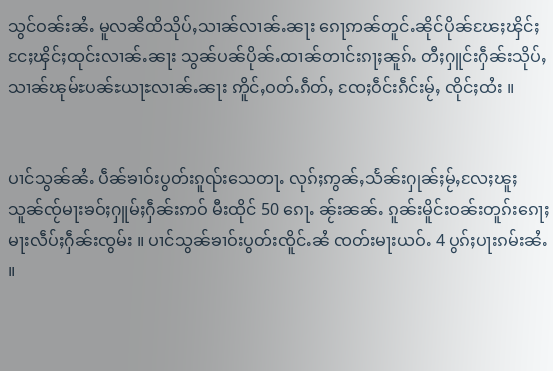သွင်ဝၼ်းၼႆႉ မူလၼိထိသိုပ်ႇသၢၼ်လၢၼ်ႉၼႃး ၵေႃဢၼ်တူင်ႉၼိုင်ပိုၼ်ၽႄႈၾိင်ႈငႄႈၾိင်ႈထုင်းလၢၼ်ႉၼႃး သွၼ်ပၼ်ပိုၼ်ႉထၢၼ်တၢင်းၵႃႈၼူၵ်ႉ တီႈႁူင်းႁဵၼ်းသိုပ်ႇသၢၼ်ၽုမ်ႊပၼ်ႊယႃႊလၢၼ်ႉၼႃး ဢိူင်ႇဝတ်ႉၵဵတ်ႇ ၸႄႈဝဵင်းၵဵင်းမႂ်ႇ ၸိုင်ႈထႆး ။


ပၢင်သွၼ်ၼႆႉ ပဵၼ်ၶၢဝ်းပွတ်းၵူၺ်းသေတႃႉ လုၵ်ႈဢွၼ်ႇသႅၼ်းႁုၼ်ႈမႂ်ႇလႄႈၽူႈသူၼ်ၸႂ်မႃးၶဝ်ႈႁူမ်ႈႁဵၼ်းဢဝ် မီးထိုင် 50 ၵေႃႉ ၼႂ်းၼၼ်ႉ ၵူၼ်းမိူင်းဝၼ်းတူၵ်းၵေႃႈမႃးလဵပ်ႈႁဵၼ်းၸွမ်း ။ ပၢင်သွၼ်ၶၢဝ်းပွတ်းၸိူင်ႉၼႆ ၸတ်းမႃးယဝ်ႉ 4 ပွၵ်ႈပႃးၵမ်းၼႆႉ ။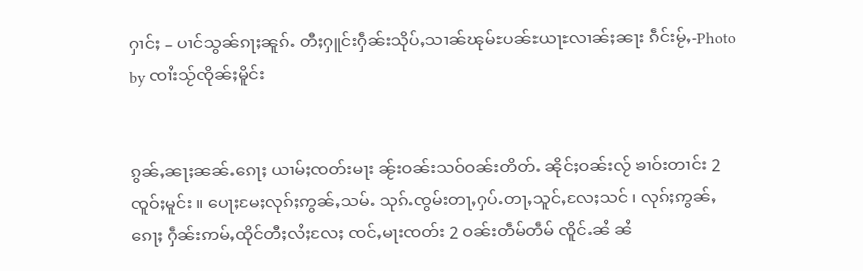ႁၢင်ႈ – ပၢင်သွၼ်ၵႃႈၼူၵ်ႉ တီႈႁူင်းႁဵၼ်းသိုပ်ႇသၢၼ်ၽုမ်ႊပၼ်ႊယႃႊလၢၼ်ႈၼႃး ၵဵင်းမႂ်ႇ-Photo by ၸၢႆးသႂ်ၸိုၼ်ႈမိူင်း


ၵွၼ်ႇၼႃႈၼၼ်ႉၵေႃႈ ယၢမ်ႈၸတ်းမႃး ၼႂ်းဝၼ်းသဝ်ဝၼ်းတိတ်ႉ ၼိုင်ႈဝၼ်းလႂ် ၶၢဝ်းတၢင်း 2 ၸူဝ်ႈမူင်း ။ ပေႃႈမႄႈလုၵ်ႈဢွၼ်ႇသမ်ႉ သုၵ်ႉၸွမ်းတႃႇႁပ်ႉတႃႇသူင်ႇလႄႈသင် ၊ လုၵ်ႈဢွၼ်ႇၵေႃႈ ႁဵၼ်းဢမ်ႇထိုင်တီႈလႆႈလႄႈ ၸင်ႇမႃးၸတ်း 2 ဝၼ်းတဵမ်တဵမ် ၸိူင်ႉၼႆ ၼႆ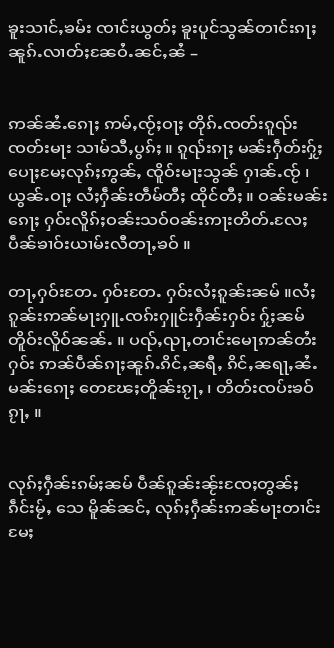ၶူးသၢင်ႇၶမ်း ၸၢင်းယွတ်ႈ ၶူးပူင်သွၼ်တၢင်းၵႃႈၼူၵ်ႉလၢတ်ႈၼႄဝႆႉၼင်ႇၼႆ –


ဢၼ်ၼႆႉၵေႃႈ ဢမ်ႇၸႂ်ႈဝႃႈ တိုၵ်ႉၸတ်းၵူၺ်း ၸတ်းမႃး သၢမ်သီႇပွၵ်ႈ ။ ၵူၺ်းၵႃႈ မၼ်းႁဵတ်းႁႂ်ႈ ပေႃႈမႄႈလုၵ်ႈဢွၼ်ႇ ၸိူဝ်းမႃးသွၼ် ႁၢၼ်ႉၸႂ် ၊ ယွၼ်ႉဝႃႈ လႆႈႁဵၼ်းတဵမ်တီႈ ထိုင်တီႈ ။ ဝၼ်းမၼ်းၵေႃႈ ႁဝ်းလိူၵ်ႈဝၼ်းသဝ်ဝၼ်းဢႃးတိတ်ႉလႄႈ ပဵၼ်ၶၢဝ်းယၢမ်းလီတႃႇၶဝ် ။

တႃႇႁဝ်းတႄႉ ႁဝ်းတႄႉ ႁဝ်းလႆႈၵူၼ်းၼမ် ။လႆႈၵူၼ်းဢၼ်မႃးႁူႉၸၵ်းႁူင်းႁဵၼ်းႁဝ်း ႁႂ်ႈၼမ်တိူဝ်းလိူဝ်ၼၼ်ႉ ။ ပၺ်ႇၺႃႇတၢင်းမေႃဢၼ်တႆးႁဝ်း ဢၼ်ပဵၼ်ၵႃႈၼူၵ်ႉၵိင်ႇၼရီႇ ၵိင်ႇၼရႃႇၼႆႉ မၼ်းၵေႃႈ တေၽႄႈတိူၼ်းၵႂႃႇ ၊ တိတ်းၸပ်းၶဝ်ၵႂႃႇ ။


လုၵ်ႈႁဵၼ်းၵမ်ႈၼမ် ပဵၼ်ၵူၼ်းၼႂ်းၸႄႈတွၼ်ႈၵဵင်းမႂ်ႇ သေ မိူၼ်ၼင်ႇ လုၵ်ႈႁဵၼ်းဢၼ်မႃးတၢင်း မႄႈ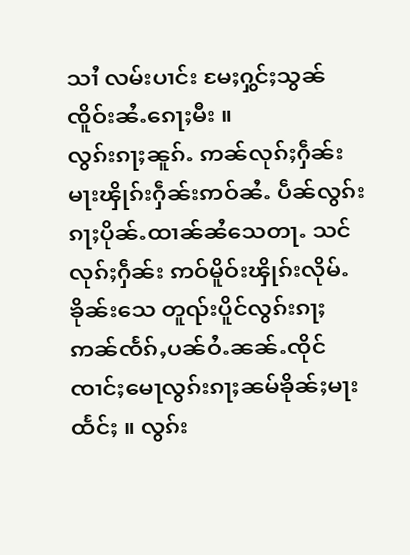သၢႆ လမ်းပၢင်း မႄႈႁွင်ႈသွၼ် ၸိူဝ်းၼႆႉၵေႃႈမီး ။
လွၵ်းၵႃႈၼူၵ်ႉ ဢၼ်လုၵ်ႈႁဵၼ်းမႃးၾိုၵ်းႁဵၼ်းဢဝ်ၼႆႉ ပဵၼ်လွၵ်းၵႃႈပိုၼ်ႉထၢၼ်ၼႆသေတႃႉ သင်လုၵ်ႈႁဵၼ်း ဢဝ်မိူဝ်းၾိုၵ်းလိုမ်ႉၶိုၼ်းသေ တူၺ်းပိူင်လွၵ်းၵႃႈဢၼ်ၸႅၵ်ႇပၼ်ဝႆႉၼၼ်ႉၸိုင် ၸၢင်ႈမေႃလွၵ်းၵႃႈၼမ်ၶိုၼ်ႈမႃးထႅင်ႈ ။ လွၵ်း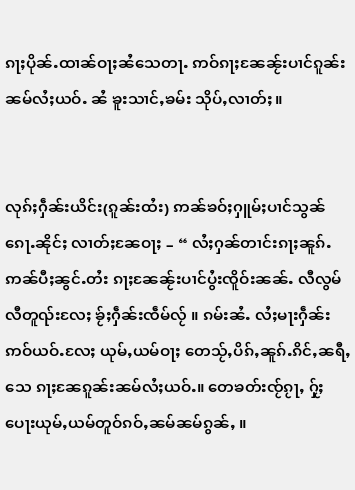ၵႃႈပိုၼ်ႉထၢၼ်ဝႃႈၼႆသေတႃႉ ဢဝ်ၵႃႈၼႄၼႂ်းပၢင်ၵူၼ်းၼမ်လႆႈယဝ်ႉ ၼႆ ၶူးသၢင်ႇၶမ်း သိုပ်ႇလၢတ်ႈ။


လုၵ်ႈႁဵၼ်းယိင်း(ၵူၼ်းထႆး) ဢၼ်ၶဝ်ႈႁူမ်ႈပၢင်သွၼ်ၵေႃႉၼိုင်ႈ လၢတ်ႈၼႄဝႃႈ – “ လႆႈႁၼ်တၢင်းၵႃႈၼူၵ်ႉ ဢၼ်ပီႈၼွင်ႉတႆး ၵႃႈၼႄၼႂ်းပၢင်ပွႆးၸိူဝ်းၼၼ်ႉ လီလွမ်လီတူၺ်းလႄႈ ၶႂ်ႈႁဵၼ်းၸဵမ်လႂ် ။ ၵမ်းၼႆႉ လႆႈမႃးႁဵၼ်းဢဝ်ယဝ်ႉလႄႈ ယုမ်ႇယမ်ဝႃႈ တေသႂ်ႇပိၵ်ႇၼူၵ်ႉၵိင်ႇၼရီႇသေ ၵႃႈၼႄၵူၼ်းၼမ်လႆႈယဝ်ႉ။ တေၶတ်းၸႂ်ၵႂႃႇ ႁႂ်ႈပေႃးယုမ်ႇယမ်တူဝ်ၵဝ်ႇၼမ်ၼမ်ၵွၼ်ႇ ။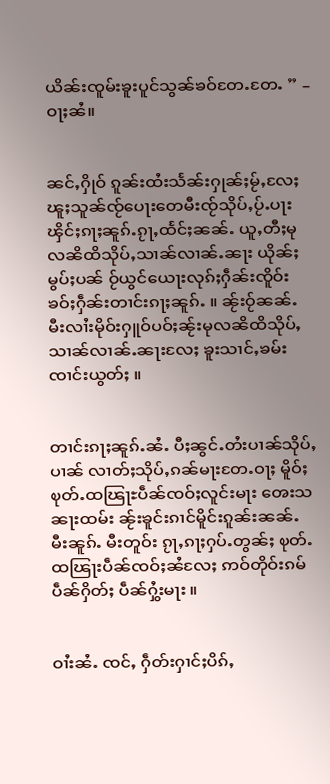ယိၼ်းၸူမ်းၶူးပူင်သွၼ်ၶဝ်တႄႉတႄႉ ” – ဝႃႈၼႆ။


ၼင်ႇႁိုဝ် ၵူၼ်းထႆးသႅၼ်းႁုၼ်ႈမႂ်ႇလႄႈၽူႈသူၼ်ၸႂ်ပေႃးတေမီးၸႂ်သိုပ်ႇပႂ်ႉပႃးၾိင်ႈၵႃႈၼူၵ်ႉၵႂႃႇထႅင်ႈၼၼ်ႉ ယူႇတီႈမုလၼိထိသိုပ်ႇသၢၼ်လၢၼ်ႉၼႃး ယိုၼ်ႈမွပ်ႈပၼ် ဝႂ်ယွင်ယေႃးလုၵ်ႈႁဵၼ်းၸိူဝ်းၶဝ်ႈႁဵၼ်းတၢင်းၵႃႈၼူၵ်ႉ ။ ၼႂ်းဝႂ်ၼၼ်ႉ မီးလၢႆးမိုဝ်းႁူဝ်ပဝ်ႈၼႂ်းမုလၼိထိသိုပ်ႇသၢၼ်လၢၼ်ႉၼႃးလႄႈ ၶူးသၢင်ႇၶမ်းၸၢင်းယွတ်ႈ ။


တၢင်းၵႃႈၼူၵ်ႉၼႆႉ ပီႈၼွင်ႉတႆးပၢၼ်သိုပ်ႇပၢၼ် လၢတ်ႈသိုပ်ႇၵၼ်မႃးတႄႉဝႃႈ မိူဝ်ႈၿုတ်ႉထၽြႃႊပဵၼ်ၸဝ်ႈလူင်းမႃး ၻေးသၼႃးထမ်း ၼႂ်းၶူင်းၵၢင်မိူင်းၵူၼ်းၼၼ်ႉ မီးၼူၵ်ႉ မီးတူဝ်း ၵႂႃႇၵႃႈႁပ်ႉတွၼ်ႈ ၿုတ်ႉထၽြႃးပဵၼ်ၸဝ်ႈၼႆလႄႈ ဢဝ်တိုဝ်းၵမ် ပဵၼ်ႁိတ်ႈ ပဵၼ်ႁွႆးမႃး ။


ဝၢႆးၼႆႉ ၸင်ႇ ႁဵတ်းႁၢင်ႈပိၵ်ႇ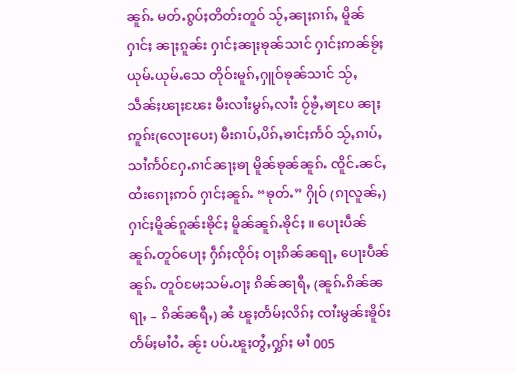ၼူၵ်ႉ မတ်ႉၵွပ်ႈတိတ်းတူဝ် သႂ်ႇၼႃႈၵၢၵ်ႇ မိူၼ်ႁၢင်ႈ ၼႃႈၵူၼ်း ႁၢင်ႈၼႃႈၶုၼ်သၢင် ႁၢင်ႈဢၼ်ၶႂ်ႈယုမ်ႉယုမ်ႉသေ တိုဝ်းမူၵ်ႇႁူဝ်ၶုၼ်သၢင် သႂ်ႇသဵၼ်ႈၽႃႈၽႄး မီးလၢႆးမွၵ်ႇလၢႆး ဝႂ်ၶႂႆႇၶႃပႄ ၼႃႈဢူၵ်း(လေႃးပေး) မီးၵၢပ်ႇပိၵ်ႇၶၢင်ႈဢႅဝ် သႂ်ႇၵၢပ်ႇသၢႆဢႅဝ်ႁႄႉၵၢင်ၼႃႈၶႃ မိူၼ်ၶုၼ်ၼူၵ်ႉ ၸိူင်ႉၼင်ႇ ထႆးၵေႃႈဢဝ် ႁၢင်ႈၼူၵ်ႉ “ၶုတ်ႉ” ႁိုဝ် (ၵႃလူၼ်ႇ) ႁၢင်ႈမိူၼ်ၵူၼ်းၶိုင်ႈ မိူၼ်ၼူၵ်ႉၶိုင်ႈ ။ ပေႃးပဵၼ်ၼူၵ်ႉတူဝ်ပေႃႈ ႁဵၵ်ႈၸိုဝ်ႈ ဝႃႈၵိၼ်ၼရႃႇ ပေႃးပဵၼ်ၼူၵ်ႉ တူဝ်မႄႈသမ်ႉဝႃႈ ၵိၼ်ၼႃရီႇ (ၼူၵ်ႉၵိၼ်ၼရႃႇ – ၵိၼ်ၼရီႇ) ၼႆ ၽူႈတႅမ်ႈလိၵ်ႈ ၸၢႆးမွၼ်းၶိူဝ်း တႅမ်ႈမၢႆဝႆႉ ၼႂ်း ပပ်ႉၽူႈတွႆႇႁွၵ်ႈ မၢႆ 005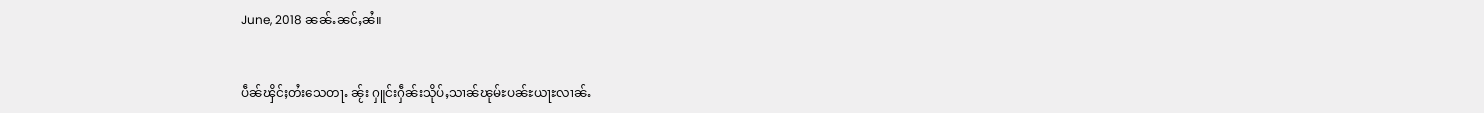June, 2018 ၼၼ်ႉၼင်ႇၼႆ။


ပဵၼ်ၾိင်ႈတႆးသေတႃႉ ၼႂ်း ႁူင်းႁဵၼ်းသိုပ်ႇသၢၼ်ၽုမ်ႊပၼ်ႊယႃႊလၢၼ်ႉ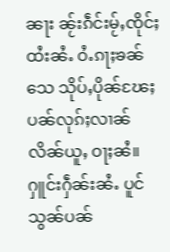ၼႃး ၼႂ်းၵဵင်းမႂ်ႇၸိုင်ႈထႆးၼႆႉ ဝႆႉၵႃႈၶၼ်သေ သိုပ်ႇပိုၼ်ၽႄႈပၼ်လုၵ်ႈလၢၼ်လိၼ်ယူႇ ဝႃႈၼႆ။
ႁူင်းႁဵၼ်းၼႆႉ ပူင်သွၼ်ပၼ်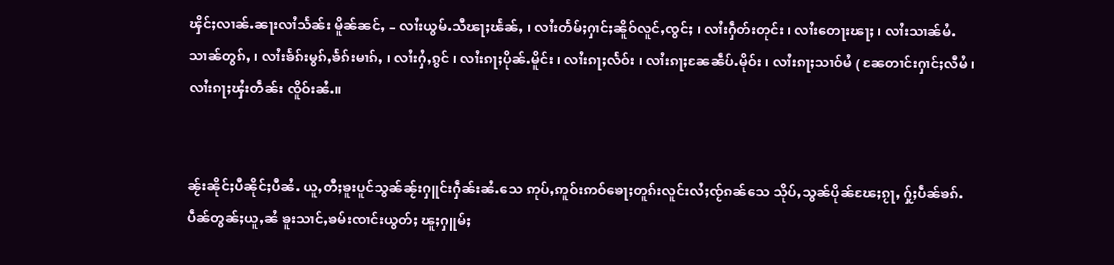ၾိင်ႈလၢၼ်ႉၼႃးလၢႆသႅၼ်း မိူၼ်ၼင်ႇ – လၢႆးယွမ်ႉသီၽႃႈၽႅၼ်ႇ ၊ လၢႆးတႅမ်ႈႁၢင်ႈၼိူဝ်လူင်ႇၸွင်ႈ ၊ လၢႆးႁဵတ်းတုင်း ၊ လၢႆးတေႃးၽႃႈ ၊ လၢႆးသၢၼ်မႆႉသၢၼ်တွၵ်ႇ ၊ လၢႆးၶႅၵ်းမွၵ်ႇၶႅၵ်းမၢၵ်ႇ ၊ လၢႆးႁႆႇၵွင် ၊ လၢႆးၵႃႈပိုၼ်ႉမိူင်း ၊ လၢႆးၵႃႈလႅဝ်း ၊ လၢႆးၵႃႈၼႄၼဵပ်ႉမိုဝ်း ၊ လၢႆးၵႃႈသၢဝ်မႆ ( ၼႄတၢင်းႁၢင်ႈလီမႆ ၊ လၢႆးၵႃႈၾႆးတဵၼ်း ၸိူဝ်းၼႆႉ။


ၼႂ်းၼိုင်ႈပီၼိုင်ႈပီၼႆႉ ယူႇတီႈၶူးပူင်သွၼ်ၼႂ်းႁူင်းႁဵၼ်းၼႆႉသေ ဢုပ်ႇဢူဝ်းဢဝ်ၶေႃႈတူၵ်းလူင်းလႆႈၸႂ်ၵၼ်သေ သိုပ်ႇသွၼ်ပိုၼ်ၽႄႈၵႂႃႇ ႁႂ်ႈပဵၼ်ၶၵ်ႉပဵၼ်တွၼ်ႈယူႇၼႆ ၶူးသၢင်ႇၶမ်းၸၢင်းယွတ်ႈ ၽူႈႁူမ်ႈ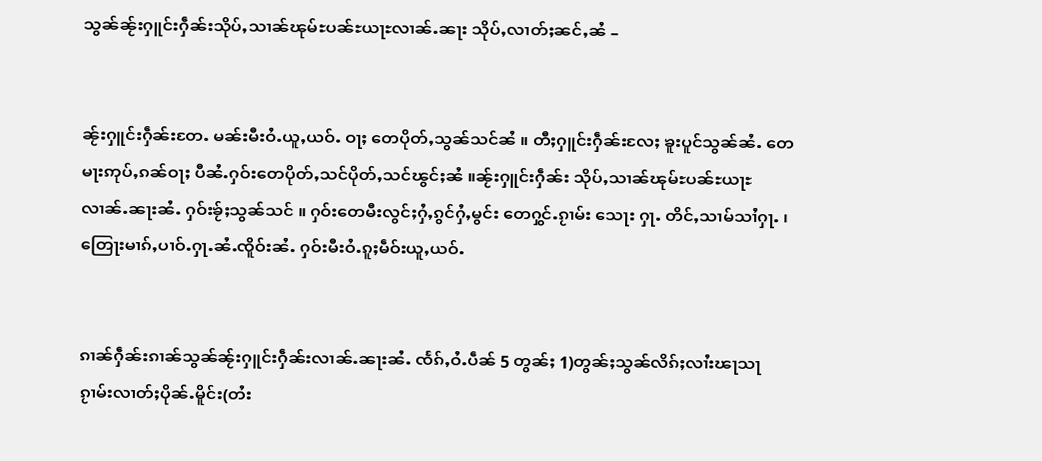သွၼ်ၼႂ်းႁူင်းႁဵၼ်းသိုပ်ႇသၢၼ်ၽုမ်ႊပၼ်ႊယႃႊလၢၼ်ႉၼႃး သိုပ်ႇလၢတ်ႈၼင်ႇၼႆ –


ၼႂ်းႁူင်းႁဵၼ်းတႄႉ မၼ်းမီးဝႆႉယူႇယဝ်ႉ ဝႃႈ တေပိုတ်ႇသွၼ်သင်ၼႆ ။ တီႈႁူင်းႁဵၼ်းလႄႈ ၶူးပူင်သွၼ်ၼႆႉ တေမႃးဢုပ်ႇၵၼ်ဝႃႈ ပီၼႆႉႁဝ်းတေပိုတ်ႇသင်ပိုတ်ႇသင်ၽွင်ႈၼႆ ။ၼႂ်းႁူင်းႁဵၼ်း သိုပ်ႇသၢၼ်ၽုမ်ႊပၼ်ႊယႃႊလၢၼ်ႉၼႃးၼႆႉ ႁဝ်းၶႂ်ႈသွၼ်သင် ။ ႁဝ်းတေမီးလွင်ႈႁႆႇၵွင်ႁႆႇမွင်း တေႁွင်ႉၵႂၢမ်း သေႃး ႁႃႉ တိင်ႇသၢမ်သၢႆႁႃႉ ၊တြေႃးမၢၵ်ႇပၢဝ်ႉႁႃႉၼႆႉၸိူဝ်းၼႆႉ ႁဝ်းမီးဝႆႉၵူႈမဵဝ်းယူႇယဝ်ႉ


ၵၢၼ်ႁဵၼ်းၵၢၼ်သွၼ်ၼႂ်းႁူင်းႁဵၼ်းလၢၼ်ႉၼႃးၼႆႉ ၸႅၵ်ႇဝႆႉပဵၼ် 5 တွၼ်ႈ 1)တွၼ်ႈသွၼ်လိၵ်ႈလၢႆးၽႃသႃၵႂၢမ်းလၢတ်ႈပိုၼ်ႉမိူင်း(တႆး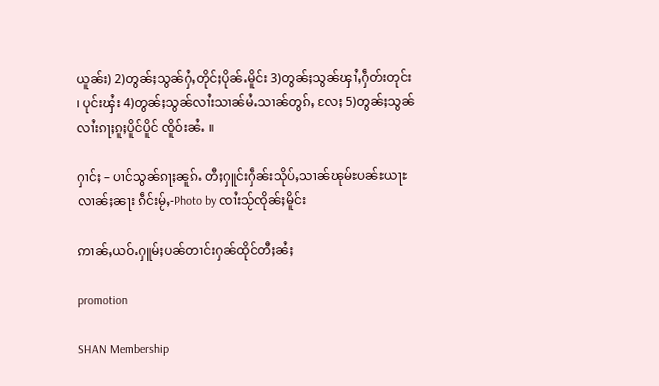ယူၼ်း) 2)တွၼ်ႈသွၼ်ႁႆႇတိုင်ႈပိုၼ်ႉမိူင်း 3)တွၼ်ႈသွၼ်ၾၢႆႇႁဵတ်းတုင်း ၊ ပုင်းၾႆး 4)တွၼ်ႈသွၼ်လၢႆးသၢၼ်မႆႉသၢၼ်တွၵ်ႇ လႄႈ 5)တွၼ်ႈသွၼ်လၢႆးၵႃႈၵူႈပိူင်ပိူင် ၸိူဝ်းၼႆႉ ။

ႁၢင်ႈ – ပၢင်သွၼ်ၵႃႈၼူၵ်ႉ တီႈႁူင်းႁဵၼ်းသိုပ်ႇသၢၼ်ၽုမ်ႊပၼ်ႊယႃႊလၢၼ်ႈၼႃး ၵဵင်းမႂ်ႇ-Photo by ၸၢႆးသႂ်ၸိုၼ်ႈမိူင်း

ဢၢၼ်ႇယဝ်ႉႁူမ်ႈပၼ်တၢင်းႁၼ်ထိုင်တီႈၼႆႈ

promotion

SHAN Membership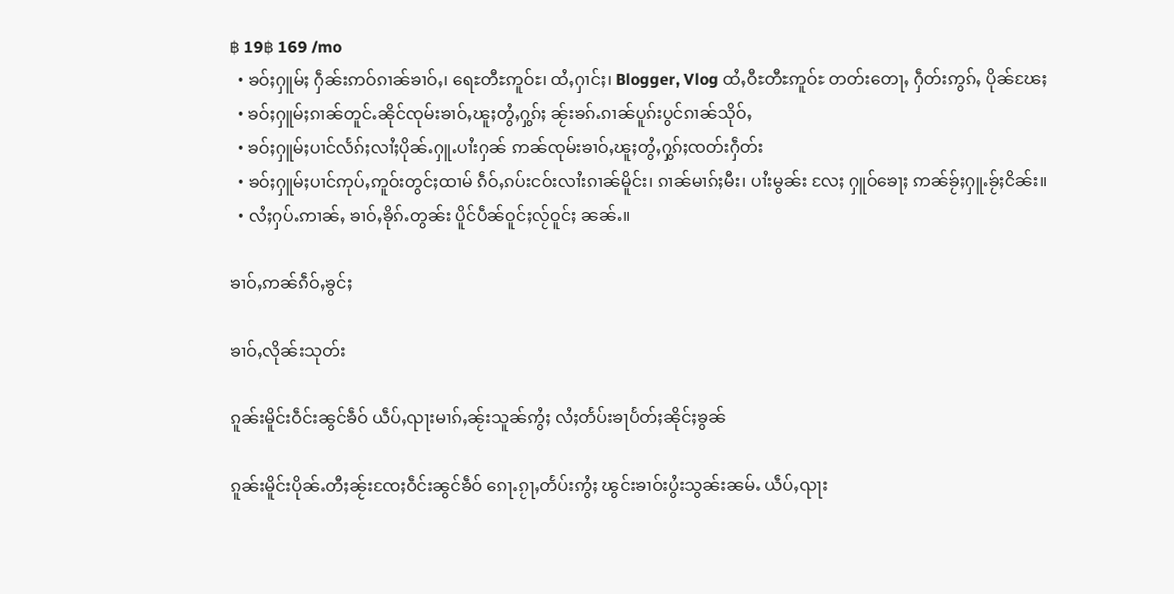฿ 19฿ 169 /mo
  • ၶဝ်ႈႁူမ်ႈ ႁဵၼ်းဢဝ်ၵၢၼ်ၶၢဝ်ႇ၊ ရေႊတီႊဢူဝ်ႊ၊ ထႆႇႁၢင်ႈ၊ Blogger, Vlog ထႆႇဝီႊတီႊဢူဝ်ႊ တတ်းတေႃႇ ႁဵတ်းဢွၵ်ႇ ပိုၼ်ၽႄႈ
  • ၶဝ်ႈႁူမ်ႈၵၢၼ်တူင်ႉၼိုင်ၸုမ်းၶၢဝ်ႇၽူႈတွႆႇႁွၵ်ႈ ၼႂ်းၶၵ်ႉၵၢၼ်ပူၵ်းပွင်ၵၢၼ်သိုဝ်ႇ
  • ၶဝ်ႈႁူမ်ႈပၢင်လႅၵ်ႈလၢႆႈပိုၼ်ႉႁူႉပၢႆးႁၼ် ဢၼ်ၸုမ်းၶၢဝ်ႇၽူႈတွႆႇႁွၵ်ႈၸတ်းႁဵတ်း
  • ၶဝ်ႈႁူမ်ႈပၢင်ဢုပ်ႇဢူဝ်းတွင်ႈထၢမ် ၵဵဝ်ႇၵပ်းငဝ်းလၢႆးၵၢၼ်မိူင်း၊ ၵၢၼ်မၢၵ်ႈမီး၊ ပၢႆးမွၼ်း လႄႈ ႁူဝ်ၶေႃႈ ဢၼ်ၶႂ်ႈႁူႉၶႂ်ႈငိၼ်း။
  • လႆႈႁပ်ႉဢၢၼ်ႇ ၶၢဝ်ႇၶိုၵ်ႉတွၼ်း ပိူင်ပဵၼ်ဝူင်ႈလႂ်ဝူင်ႈ ၼၼ်ႉ။

ၶၢဝ်ႇဢၼ်ၵဵဝ်ႇၶွင်ႈ

ၶၢဝ်ႇလိုၼ်းသုတ်း

ၵူၼ်းမိူင်းဝဵင်းၼွင်ၶဵဝ် ယဵပ်ႇၺႃးမၢၵ်ႇၼႂ်းသူၼ်ဢွႆႈ လႆႈတႅပ်းၶႃပႅတ်ႈၼိုင်ႈၶွၼ်

ၵူၼ်းမိူင်းပိုၼ်ႉတီႈၼႂ်းၸႄႈဝဵင်းၼွင်ၶဵဝ် ၵေႃႉၵႂႃႇတႅပ်းဢွႆႈ ၽွင်းၶၢဝ်းပွႆးသွၼ်းၼမ်ႉ ယဵပ်ႇၺႃး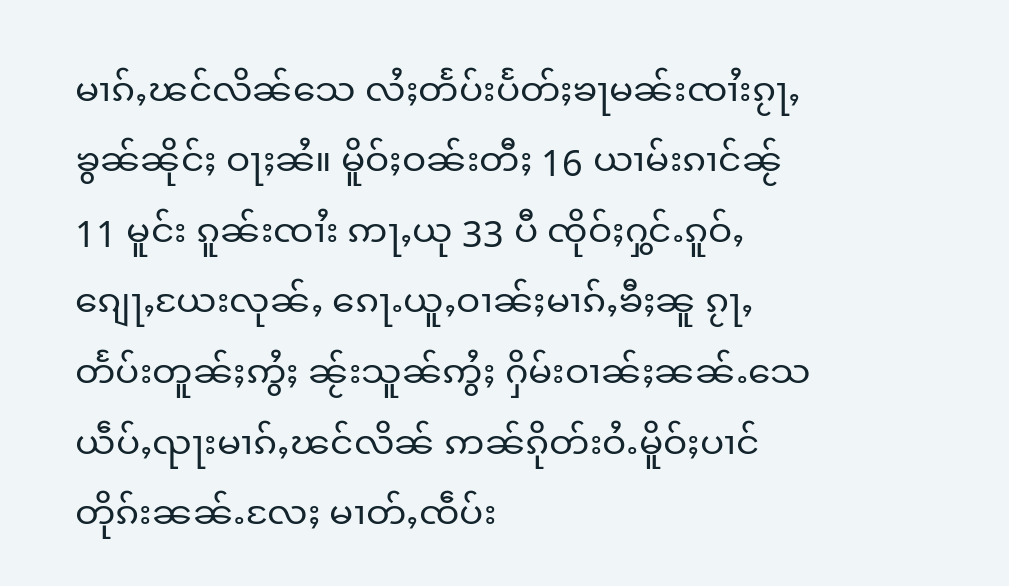မၢၵ်ႇၽင်လိၼ်သေ လႆႈတႅပ်းပႅတ်ႈၶႃမၼ်းၸၢႆးၵႂႃႇၶွၼ်ၼိုင်ႈ ဝႃႈၼႆ။ မိူဝ်ႈဝၼ်းတီႈ 16 ယၢမ်းၵၢင်ၼႂ် 11 မူင်း ၵူၼ်းၸၢႆး ဢႃႇယု 33 ပီ ၸိုဝ်ႈႁွင်ႉၵူဝ်ႇၵျေႃႇယႄးလုၼ်ႇ ၵေႃႉယူႇဝၢၼ်ႈမၢၵ်ႇၶီႈၼူ ၵႂႃႇတႅပ်းတူၼ်ႈဢွႆႈ ၼႂ်းသူၼ်ဢွႆႈ ႁိမ်းဝၢၼ်ႈၼၼ်ႉသေ ယဵပ်ႇၺႃးမၢၵ်ႇၽင်လိၼ် ဢၼ်ၵိုတ်းဝႆႉမိူဝ်ႈပၢင်တိုၵ်းၼၼ်ႉလႄႈ မၢတ်ႇၸဵပ်း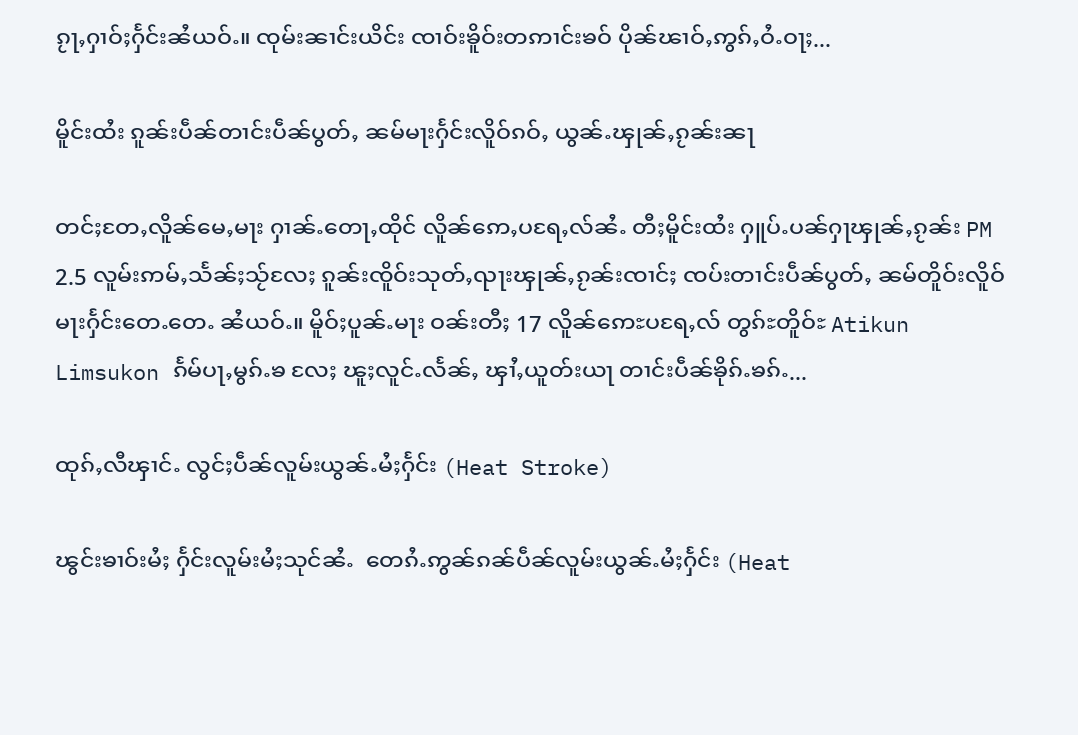ၵႂႃႇႁၢဝ်ႈႁႅင်းၼႆယဝ်ႉ။ ၸုမ်းၼၢင်းယိင်း ၸၢဝ်းၶိူဝ်းတဢၢင်းၶဝ် ပိုၼ်ၽၢဝ်ႇဢွၵ်ႇဝႆႉဝႃႈ...

မိူင်းထႆး ၵူၼ်းပဵၼ်တၢင်းပဵၼ်ပွတ်ႇ ၼမ်မႃးႁႅင်းလိူဝ်ၵဝ်ႇ ယွၼ်ႉၾုၼ်ႇၵႂၼ်းၼႃ

တင်ႈတႄႇလိူၼ်မေႇမႃး ႁၢၼ်ႉတေႃႇထိုင် လိူၼ်ဢေႇပရႄႇလ်ၼႆႉ တီႈမိူင်းထႆး ႁူပ်ႉပၼ်ႁႃၾုၼ်ႇၵႂၼ်း PM 2.5 လူမ်းဢမ်ႇသႅၼ်ႈသႂ်လႄႈ ၵူၼ်းၸိူဝ်းသုတ်ႇၺႃးၾုၼ်ႇၵႂၼ်းၸၢင်ႈ ၸပ်းတၢင်းပဵၼ်ပွတ်ႇ ၼမ်တိူဝ်းလိူဝ် မႃးႁႅင်းတေႉတေႉ ၼႆယဝ်ႉ။ မိူဝ်ႈပူၼ်ႉမႃး ဝၼ်းတီႈ 17 လိူၼ်ဢေႊပရႄႇလ် တွၵ်ႊတိူဝ်ႊ Atikun Limsukon ၵႅမ်ပႃႇမွၵ်ႉၶ လႄႈ ၽူႈလူင်ႉလႅၼ်ႇ ၾၢႆႇယူတ်းယႃ တၢင်းပဵၼ်ၶိုၵ်ႉၶၵ်ႉ...

ထုၵ်ႇလီၾၢင်ႉ လွင်ႈပဵၼ်လူမ်းယွၼ်ႉမႆႈႁႅင်း (Heat Stroke)

ၽွင်းၶၢဝ်းမႆႈ ႁႅင်းလူမ်းမႆႈသုင်ၼႆႉ  တေၵႆႉဢွၼ်ၵၼ်ပဵၼ်လူမ်းယွၼ်ႉမႆႈႁႅင်း (Heat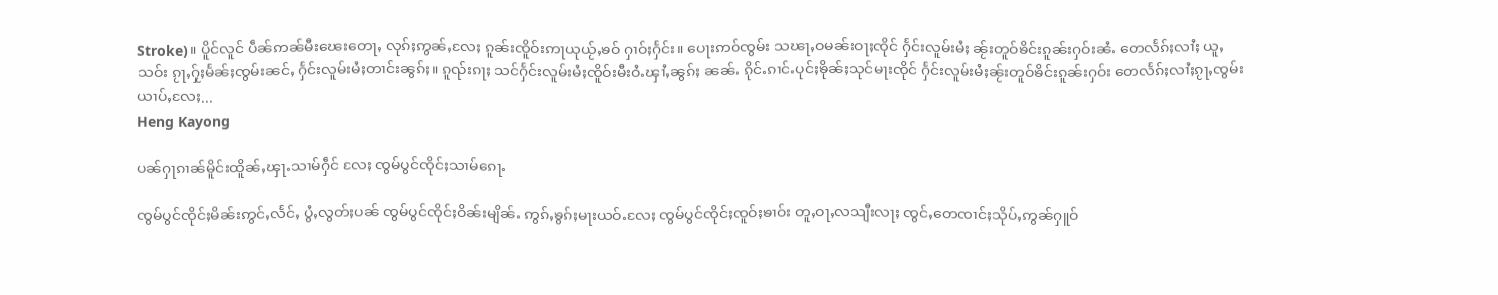Stroke)။ ပိူင်လူင် ပဵၼ်ဢၼ်မီးၽေးတေႃႇ လုၵ်ႈဢွၼ်ႇလႄႈ ၵူၼ်းၸိူဝ်းဢႃယုယႂ်ႇၶဝ် ႁၢဝ်ႈႁႅင်း။ ပေႃးဢဝ်ၸွမ်း သၽႃႇဝမၼ်းဝႃႈၸိုင် ႁႅင်းလူမ်းမႆႈ ၼႂ်းတူဝ်ၶိင်းၵူၼ်းႁဝ်းၼႆႉ တေလႅၵ်ႈလၢႆႈ ယူႇသဝ်း ၵႂႃႇႁႂ်ႈမႅၼ်ႈၸွမ်းၼင်ႇ ႁႅင်းလူမ်းမႆႈတၢင်းၼွၵ်ႈ။ ၵူၺ်းၵႃႈ သင်ႁႅင်းလူမ်းမႆႈၸိူဝ်းမီးဝႆႉၾၢႆႇၼွၵ်ႈ ၼၼ်ႉ ၵိုင်ႉၵၢင်ႉပုင်ႈၶိုၼ်ႈသုင်မႃးၸိုင် ႁႅင်းလူမ်းမႆႈၼႂ်းတူဝ်ၶိင်းၵူၼ်းႁဝ်း တေလႅၵ်ႈလၢႆႈၵႂႃႇၸွမ်း ယၢပ်ႇလႄႈ...
Heng Kayong

ပၼ်ႁႃၵၢၼ်မိူင်းထိူၼ်ႇၾႃႉသၢမ်ႁဵင် လႄႈ ၸွမ်ပွင်ၸိုင်ႈသၢမ်ၵေႃႉ

ၸွမ်ပွင်ၸိုင်ႈမိၼ်းဢွင်ႇလႅင်ႇ ပွႆႇလွတ်ႈပၼ် ၸွမ်ပွင်ၸိုင်ႈဝိၼ်းမျိၼ်ႉ ဢွၵ်ႇၶွၵ်ႈမႃးယဝ်ႉလႄႈ ၸွမ်ပွင်ၸိုင်ႈၸူဝ်ႈၶၢဝ်း တူႇဝႃႇလသျီးလႃႈ ၸွင်ႇတေၸၢင်ႈသိုပ်ႇဢွၼ်ႁူဝ်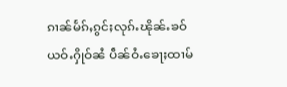ၵၢၼ်မႅၵ်ႇၵွင်ႈလုၵ်ႉၽိုၼ်ႉၶဝ်ယဝ်ႉႁိုဝ်ၼႆ ပဵၼ်ဝႆႉၶေႃႈထၢမ်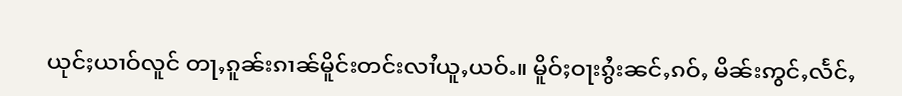ယုင်ႈယၢဝ်လူင် တႃႇၵူၼ်းၵၢၼ်မိူင်းတင်းလၢႆယူႇယဝ်ႉ။ မိူဝ်ႈဝႃးၵွႆးၼင်ႇၵဝ်ႇ မိၼ်းဢွင်ႇလႅင်ႇ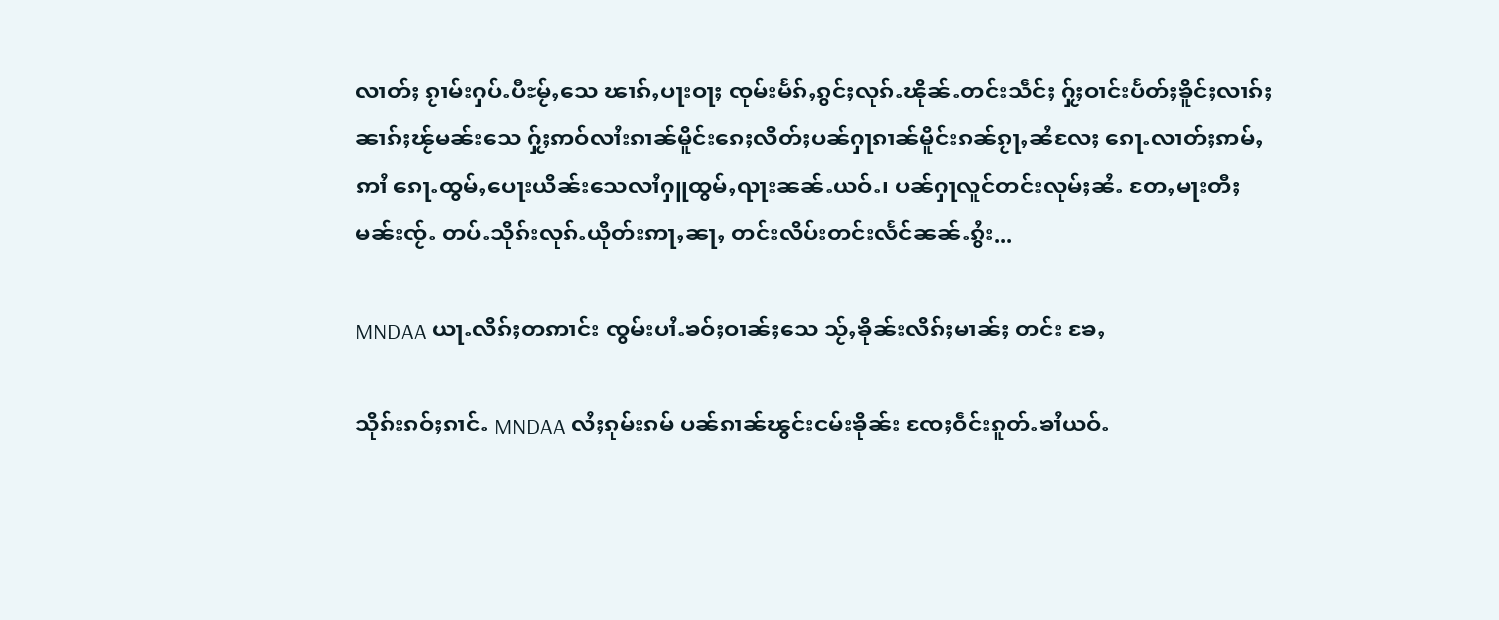လၢတ်ႈ ၵႂၢမ်းႁပ်ႉပီႊမႂ်ႇသေ ၽၢၵ်ႇပႃးဝႃႈ ၸုမ်းမႅၵ်ႇၵွင်ႈလုၵ်ႉၽိုၼ်ႉတင်းသဵင်ႈ ႁႂ်ႈဝၢင်းပႅတ်ႈၶိူင်ႈလၢၵ်ႈၼၢၵ်ႈၽႂ်မၼ်းသေ ႁႂ်ႈဢဝ်လၢႆးၵၢၼ်မိူင်းၵေႈလိတ်ႈပၼ်ႁႃၵၢၼ်မိူင်းၵၼ်ၵႂႃႇၼႆလႄႈ ၵေႃႉလၢတ်ႈဢမ်ႇဢၢႆ ၵေႃႉထွမ်ႇပေႃးယိၼ်းသေလၢႆႁူထွမ်ႇၺႃးၼၼ်ႉယဝ်ႉ၊ ပၼ်ႁႃလူင်တင်းလုမ်ႈၼႆႉ တႄႇမႃးတီႈ မၼ်းၸႂ်ႉ တပ်ႉသိုၵ်းလုၵ်ႉယိုတ်းဢႃႇၼႃႇ တင်းလိပ်းတင်းလႅင်ၼၼ်ႉၵွႆး...

MNDAA ယႃႉလိၵ်ႈတဢၢင်း ၸွမ်းပၢႆႉၶဝ်ႈဝၢၼ်ႈသေ သႂ်ႇၶိုၼ်းလိၵ်ႈမၢၼ်ႈ တင်း ၶႄႇ

သိုၵ်းၵဝ်ႈၵၢင်ႉ MNDAA လႆႈၵုမ်းၵမ် ပၼ်ၵၢၼ်ၽွင်းငမ်းၶိုၼ်း ၸႄႈဝဵင်းၵူတ်ႉၶၢႆယဝ်ႉ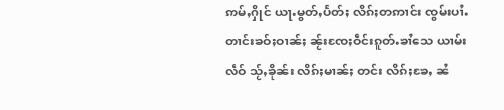ဢမ်ႇႁိုင် ယႃႉမွတ်ႇပႅတ်ႈ လိၵ်ႈတဢၢင်း ၸွမ်းပၢႆႉတၢင်းၶဝ်ႈဝၢၼ်ႈ ၼႂ်းၸႄႈဝဵင်းၵူတ်ႉၶၢႆသေ ယၢမ်းလဵဝ် သႂ်ႇၶိုၼ်း လိၵ်ႈမၢၼ်ႈ တင်း လိၵ်ႈၶႄႇ ၼႆ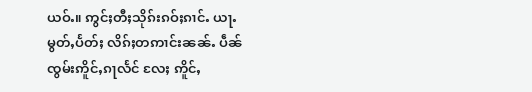ယဝ်ႉ။ ဢွင်ႈတီႈသိုၵ်းၵဝ်ႈၵၢင်ႉ ယႃႉမွတ်ႇပႅတ်ႈ လိၵ်ႈတဢၢင်းၼၼ်ႉ ပဵၼ်ၸွမ်းဢိူင်ႇၵႃလႅင် လႄႈ ဢိူင်ႇ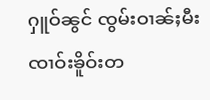ႁူဝ်ၼွင် ၸွမ်းဝၢၼ်ႈမီးၸၢဝ်းၶိူဝ်းတ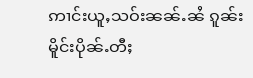ဢၢင်းယူႇသဝ်းၼၼ်ႉၼႆ ၵူၼ်းမိူင်းပိုၼ်ႉတီႈ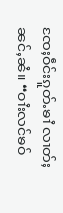ၸႄႈဝဵင်းၵူတ်ႉၶၢႆ လၢတ်ႈၼင်ႇၼႆ။ “ဝၢႆးလင်ၶဝ်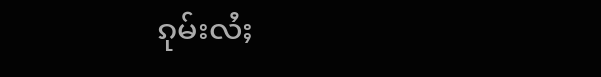ၵုမ်းလႆႈ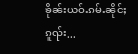ၶိုၼ်းယဝ်ႉၵမ်ႉၼိုင်ႈၵူၺ်း...